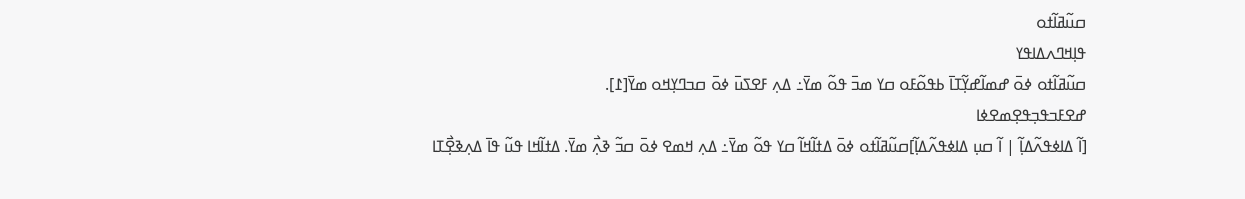ߛߎ߬ߥߊ߬ߙߋ
ߟߊ߲ߞߣߍߡߊߟߌ
ߛߎ߬ߥߊ߬ߙߋ ߦߋ߫ ߝߘߊ߬ߝߌ߲߬ߠߊ߫ ߕߟߋ߬ߓߋ ߛߌ ߘߏ߫ ߟߋ߬ ߘߌ߫߸ ߡߍ߲ ߓߐߖߎ߫ ߦߋ߫ ߛߏߣߌ߲ߞߋ ߘߌ߫[߁].
ߝߐߓߏߟߏ߲ߟߐ߲ߘߐߦߊ
[ߊ߬ ߡߊߦߟߍ߬ߡߊ߲߬ | ߊ߬ ߛߎ߲ ߡߊߦߟߍ߬ߡߊ߲߬]ߛߎ߬ߥߊ߬ߙߋ ߦߋ߫ ߡߙߊ߬ߞߊ߬ ߛߌ ߟߋ߬ ߘߌ߫߸ ߡߍ߲ ߞߘߐ ߦߋ߫ ߛߏ߬ ߢߍ߲߯ ߘߌ߫. ߡߙߊ߬ߞߊ ߟߎ߬ ߟߊ߫ ߡߍ߲ߢߐ߲߯ߠߊ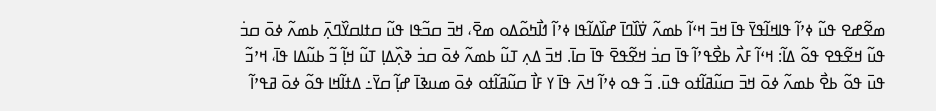ߘߐ߬ߝߐ ߟߎ߬ ߦߴߊ߬ ߟߊߞߊ߬ߟߌ߫ ߟߊ߫ ߞߏ߫ ߞߵߊ߬ ߕߘߍ߬ ߜ߭ߊ߰ߣߊ߫ ߝߊ߰ߡߊ߬ߟߊ ߦߴߊ߬ ߗߊ߯ߤߋ߬ߡߋ ߘߐ߫، ߞߏ߫ ߛߏ߬ߟߊ ߟߎ߬ ߛߙߊߛߌ߰ߣߍ߲߫ ߕߘߍ߬ ߦߋ߫ ߛߏ߭ ߟߎ߬ ߞߐ߬ߟߐ ߟߋ߬ ߡߊ߬: ߞߵߊ߬ ߓߍ߯ ߕߐ߯ߟߴߊ߬ ߟߊ߫ ߛߏ߭ ߞߐ߬ߟߐ߫ ߟߊ߫ ߛߊ߫. ߞߏ߫ ߡߍ߲ ߠߎ߬ ߕߘߍ߬ ߦߋ߫ ߛߏ߭ ߢߍ߲߰ߡߊ߲ ߠߎ߬ ߞߊ߲߬ ߏ߬ ߕߎ߬ߡߊ ߟߊ߫، ߞߴߏ߬ ߟߎ߫ ߟߋ߬ ߕߐ߯ ߕߘߍ߬ ߦߋ߫ ߞߏ߫ ߛߎ߬ߥߊ߬ߙߋ ߟߎ߫. ߏ߬ ߟߋ ߦߴߊ߬ ߞߍ߫ ߟߊ߫ ߌ ߓߊ߯ ߛߎ߬ߥߊ߬ߙߋ ߦߋ߫ ߘߎߢߊ߫ ߝߊ߲߬ ߛߌ߫߸ ߡߙߊ߬ߞߊ ߟߋ߬ ߦߋ߫ ߥߟߴߊ߬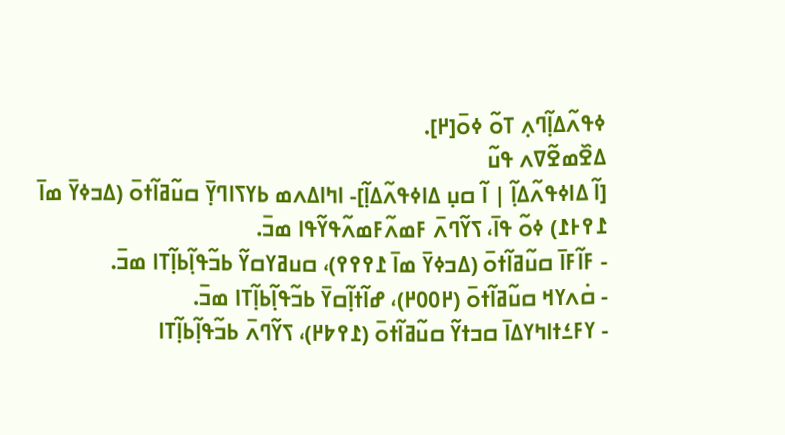ߦߟߍ߬ߡߊ߲߬ߣߍ߲ ߠߋ߬ ߦߋ߫[߂].
ߡߐ߰ߘߐ߬ߜߍ ߟߎ߬
[ߊ߬ ߡߊߦߟߍ߬ߡߊ߲߬ | ߊ߬ ߛߎ߲ ߡߊߦߟߍ߬ߡߊ߲߬]- ߊߤߊߡߍߘ ߕߌߖߊߣߌ߲߫ ߛߎ߬ߥߊ߬ߙߋ߫ (ߡߏߦߌ߫ ߘߊ߫ ߁߉߅߁) ߦߋ߬ ߟߊ߫، ߖߌ߬ߣߍ߫ ߓߘߍ߬ߓߘߍ߬ߟߌ߬ߟߊ ߘߏ߫.
- ߓߊ߬ߓߊ߫ ߛߎ߬ߥߊ߬ߙߋ߫ (ߡߏߦߌ߫ ߘߊ߫ ߁߉߉߉)، ߛߎߥߌߛߌ߬ ߕߏ߬ߟߊ߲߬ߕߊ߲߬ߠߊ ߘߏ߫.
- ߛ߭ߍߌߞ ߛߎ߬ߥߊ߬ߙߋ߫ (߂߀߀߂)، ߝߊ߬ߙߊ߲߬ߛߌ߫ ߕߏ߬ߟߊ߲߬ߕߊ߲߬ߠߊ ߘߏ߫.
- ߌߓߑߙߊߤߌߡߊ߫ ߛߏߙߌ߬ ߛߎ߬ߥߊ߬ߙߋ߫ (߁߉߈߂)، ߖߌ߬ߣߍ߫ ߕߏ߬ߟߊ߲߬ߕߊ߲߬ߠߊ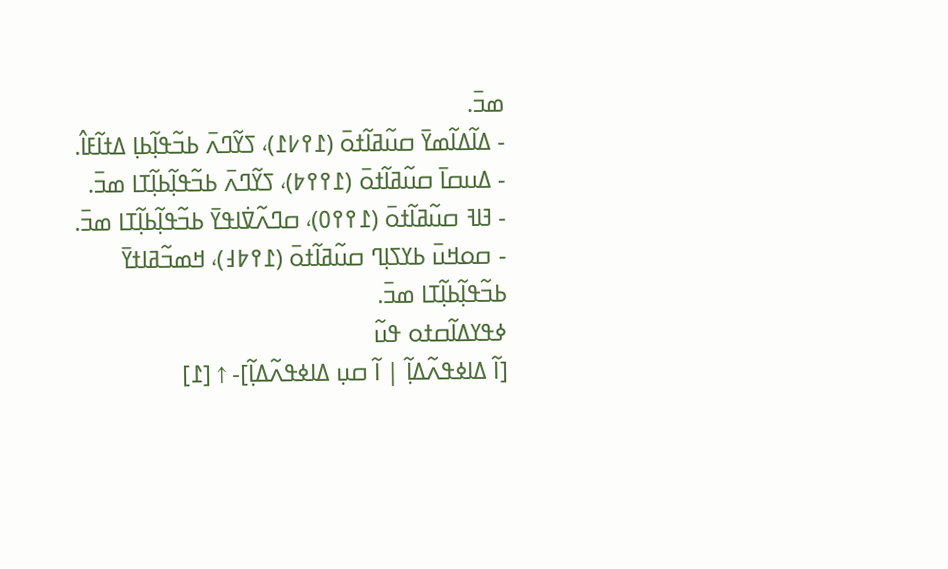ߘߏ߫.
- ߡߊ߬ߡߊ߬ߘߌ߫ ߛߎ߬ߥߊ߬ߙߋ߫ (߁߉߇߁)، ߖߌ߬ߣߍ߫ ߕߏ߬ߟߊ߲߬ߕߊ߲ ߡߙߊ߬ߓߊ߮.
- ߡߎߛߊ߫ ߛߎ߬ߥߊ߬ߙߋ߫ (߁߉߉߈)، ߖߌ߬ߣߍ߫ ߕߏ߬ߟߊ߲߬ߕߊ߲߬ߠߊ ߘߏ߫.
- ߔߊߔ ߛߎ߬ߥߊ߬ߙߋ߫ (߁߉߉߀)، ߛߣߍ߬ߜ߭ߊߟߌ߫ ߕߏ߬ߟߊ߲߬ߕߊ߲߬ߠߊ ߘߏ߫.
- ߛߋߞߎ߫ ߕߌߖߊ߲ߣ ߛߎ߬ߥߊ߬ߙߋ߫ (߁߉߈߃)، ߞߘߏ߬ߥߊߙߌ߫ ߕߏ߬ߟߊ߲߬ߕߊ߲߬ߠߊ ߘߏ߫.
ߦߟߌߡߊ߬ߛߙߋ ߟߎ߬
[ߊ߬ ߡߊߦߟߍ߬ߡߊ߲߬ | ߊ߬ ߛߎ߲ ߡߊߦߟߍ߬ߡߊ߲߬]- ↑ [߁]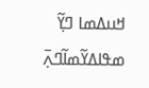ߞߎߡߘߊ ߣߌ߲߬ ߘߟߊߡߌ߬ߘߊ߬ߣߍ߲߫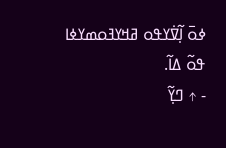ߦߋ߫ ߊ߲߬ߜ߭ߌߟߋ ߥߞߌߔߋߘߌߦߊ ߟߋ߬ ߡߊ߬.
- ↑ ߣߌ߲߬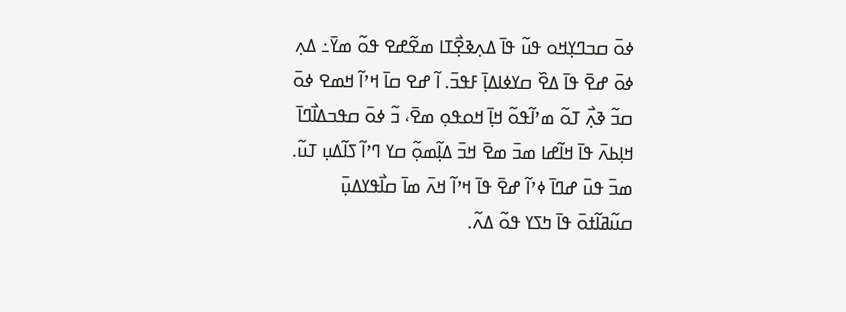ߦߋ߫ ߛߏߣߌ߲ߞߋ ߟߎ߬ ߟߊ߫ ߡߍ߲ߢߐ߲߯ߠߊ ߘߐ߬ߝߐ ߟߋ߬ ߘߌ߫߸ ߡߍ߲ ߦߋ߫ ߝߐ߫ ߟߊ߫ ߡߐ߰ ߛߌߦߊߡߊ߲߫ ߓߟߏ߫. ߊ߬ ߝߐ ߛߊ߫ ߞߴߊ߬ ߞߘߐ ߦߋ߫ ߛߏ߬ ߢߍ߲߯ ߠߋ߬ ߘߴߊ߬ߟߋ߬ ߞߊ߲߫ ߞߋߟߋ߲ ߘߐ߫، ߏ߬ ߦߋ߫ ߛߟߏߡߊ߯ߣߊ߫ ߞߊ߲ߕߍ߫ ߟߊ߫ ߞߊ߬ߝߊ ߘߏ߫ ߘߐ߫ ߞߏ߫ ߡߊ߲߬ߘߋ߲߬ ߛߌ ߣߴߊ߬ ߖߊ߬ߡߎ߲ ߠߎ߬. ߘߏ߫ ߟߎ߫ ߝߣߊ߫ ߦߴߊ߬ ߝߐ߫ ߟߊ߫ ߞߴߊ߬ ߞߍ߫ ߘߊ߫ ߛߊ߯ߟߌߡߎ߲߫ ߛߎ߬ߥߊ߬ߙߋ߫ ߟߊ߫ ߤߖߌ ߟߋ߬ ߡߍ߬.